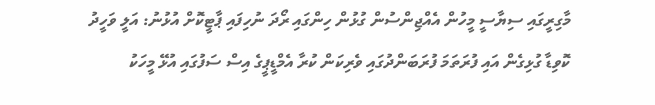މާގިރީގައި ސިޔާސީ މީހުން އެއްޖިންސުން ގުޅުން ހިންގައި ރޯދަ ނުހިފައި ޕާޓީކޮށް އުޅުނު: އަލީ ވަހީދު
ކޮވިޑާ ގުޅިގެން އައި ފުރަތަމަ ފުރަބަންދުގައި ވެރިކަން ކުރާ އެމްޑީޕީގެ އިސް ސަފުގައި އުޅޭ މީހަކު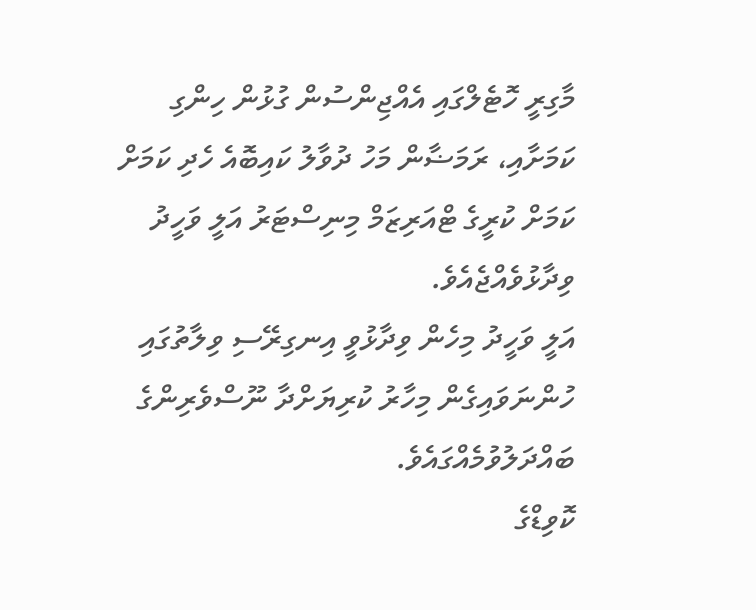މާގިރީ ހޮޓެލްގައި އެއްޖިންސުން ގުޅުން ހިންގި ކަމަށާއި، ރަމަޟާން މަހު ދުވާލު ކައިބޮއެ ހެދި ކަމަށް ކަމަށް ކުރީގެ ޓްއަރިޒަމް މިނިސްޓަރު އަލީ ވަހީދު ވިދާޅުވެއްޖެއެވެ.
އަލީ ވަހީދު މިހެން ވިދާޅުވީ އިނގިރޭސި ވިލާތުގައި ހުންނަވައިގެން މިހާރު ކުރިޔަށްދާ ނޫސްވެރިންގެ ބައްދަލުވުމެއްގައެވެ.
ކޮވިޑްގެ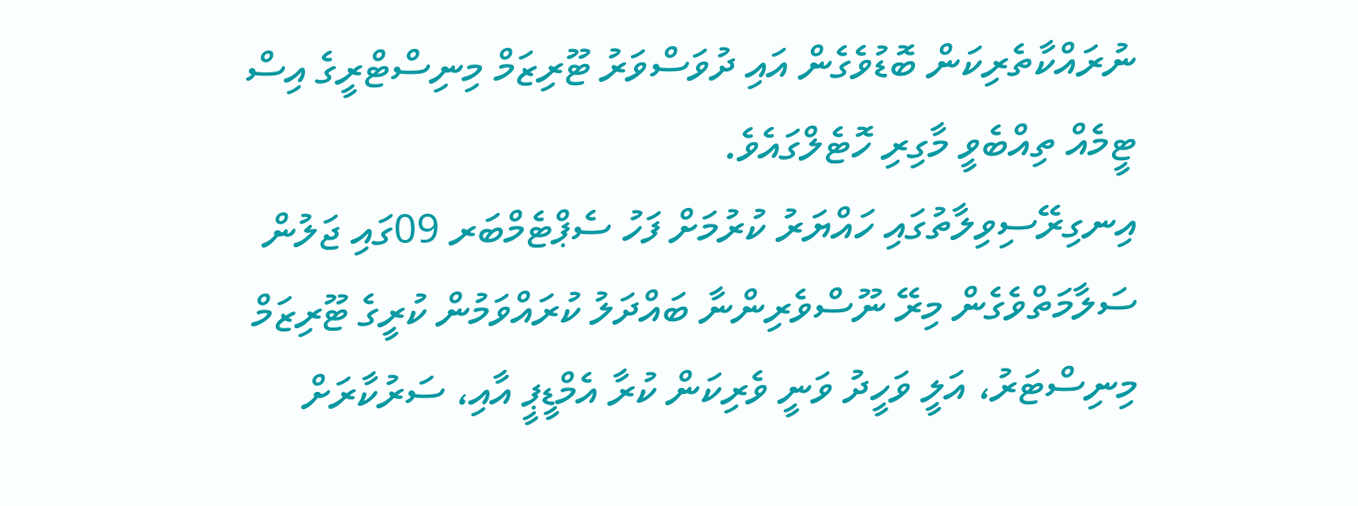ނުރައްކާތެރިކަން ބޮޑުވެގެން އައި ދުވަސްވަރު ޓޫރިޒަމް މިނިސްޓްރީގެ އިސް ޓީމެއް ތިއްބެވީ މާގިރި ހޮޓެލްގައެވެ.
އިނގިރޭސިވިލާތުގައި ހައްޔަރު ކުރުމަށް ފަހު ސެޕްޓެމްބަރ 09ގައި ޖަލުން ސަލާމަތްވެގެން މިރޭ ނޫސްވެރިންނާ ބައްދަލު ކުރައްވަމުން ކުރީގެ ޓޫރިޒަމް މިނިސްޓަރު، އަލީ ވަހީދު ވަނީ ވެރިކަން ކުރާ އެމްޑީޕީ އާއި، ސަރުކާރަށް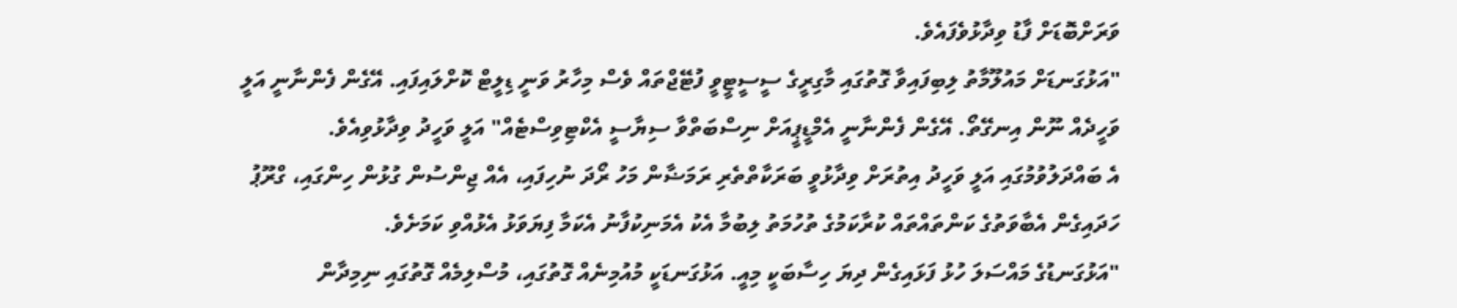ވަރަށްބޮޑަށް ފާޑު ވިދާޅުވެފައެވެ.
"އަޅުގަނޑަށް މައުލޫމާތު ލިބިފައިވާ ގޮތުގައި މާގިރީގެ ސީސީޓީވީ ފުޓޭޖްތައް ވެސް މިހާރު ވަނީ ޑިލީޓް ކޮށްލައިފައި. އޭގެން ފެންނާނީ އަލީ ވަހީދެއް ނޫން އިނގޭތޯ. އޭގެން ފެންނާނީ އެމްޑީޕީއަށް ނިސްބަތްވާ ސިޔާސީ އެކްޓިވިސްޓެއް" އަލީ ވަހީދު ވިދާޅުވިއެވެ.
އެ ބައްދަލުވުމުގައި އަލީ ވަހީދު އިތުރަށް ވިދާޅުވީ ބަރަކާތްތެރި ރަމަޟާން މަހު ރޯދަ ނުހިފައި، އެއް ޖިންސުން ގުޅުން ހިންގައި، ގްރޫޕު ހަދައިގެން އެބާވަތުގެ ކަންތައްތައް ކުރާކަމުގެ ތުހުމަތު ލިބުމާ އެކު އެމަނިކުފާނު އެކަމާ ފިޔަވަޅު އެޅުއްވި ކަމަށެވެ.
"އަޅުގަނޑުގެ މައްސަލަ ހުޅު ފަޅައިގެން ދިޔަ ހިސާބަކީ މިއީ. އަޅުގަނޑަކީ މުއުމިނެއް ގޮތުގައި، މުސްލިމެއް ގޮތުގައި ނިމިދާން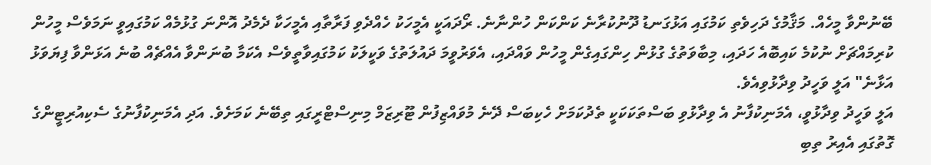ބޭނުންވާ މީހެއް. މަޤާމުގެ ދަހިވެތި ކަމުގައި އަޅުގަނޑު ދޫނުކުރާނެ ކަންކަން ހުންނާނެ. ރޯދައަކީ އެމީހަކު ހެއްދެވި ފަރާތާއި އެމީހަކާ ދެމެދު އޮންނަ ގުޅުމެއް ކަމުގައިވީ ނަމަވެސް މީހުން ކުރިމައްޗަށް ނުކުމެ ކައިބޮއެ ހަދައި، މިބާވަތުގެ ގުޅުން ހިންގައިގެން މީހުން ވައްދައި، އެވަރުވީމަ ދައުލަތުގެ ވަކީލަކު ކަމުގައިވާތީވެސް އެކަމާ ބުނަންވާ އެއްޗެއް ބުނެ އަޅަންވާ ފިޔަވަޅު އަޅާނެ" އަލީ ވަހީދު ވިދާޅުވިއެވެ.
އަލީ ވަހީދު ވިދާޅުވީ، އެމަނިކުފާނު އެ ވިދާޅުވި ބަސްތަކަކަކީ ތެދުކަމަށް ހެކިބަސް ދޭނެ މުވައްޒިފުން ޓޫރިޒަމް މިނިސްޓްރީގައި ތިބޭނެ ކަމަށެވެ. އަދި އެމަނިކުފާނުގެ ސެކިއުރިޓީންގެ ގޮތުގައި އެއިރު ތިބި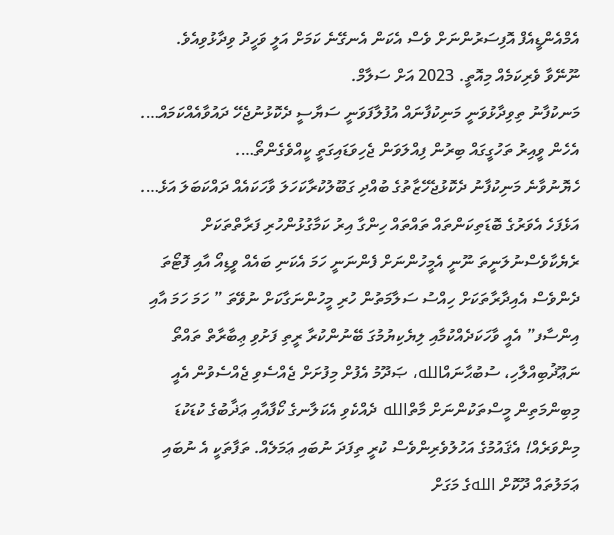އެމްއެންޑީއެފް އޮފިސަރުންނަށް ވެސް އެކަން އެނގޭނެ ކަމަށް އަލީ ވަހީދު ވިދާޅުވިއެވެ.
ނޫނޭވާ ވެރިކަމެއް މިއޮތީ. 2023 އަށް ސަލާމް.
މަނކުފާނު ތިވިދާޅުވަނީ މަނިކުފާނައް އުފުލާފަވަނީ ސަޔާސީ ދެކޮޅުނުޖެހޭ ދައުވާއެއްކަމައް….
އެހެން ވީއިރު ތަހުގީގައް ބިރުން ފިއްލަވަން ޖެހިވަޑައިގަތީ ކީއްވެގެންތޯ….
ހެޔޮނުވާނެ މަނިކުފާނު ދެކޮޅުޖެހޭޒާތުގެ ބުއްދި ގަބޫލުކުރާކަހަލަ ވާހަކައެއް ދައްކަބަލަ އަޅެ….
އަޅެފަހެ އެވަރުގެ ބޮޑަތިކަންތައް ތައްތައް ހިންގާ އިރު ކަމާގުޅުންހުރި ފަރާތްތަކަށް ރެޔެކާވެސްނުލަނީތަ ނޫނީ އެމީހުންނަށް ފެންނަނީ ހަމަ އެކަނި ބައެއް ވީޑިއޯ އާއި ފޮޓޯތަ ދެންވެސް އެއިދާރާތަކަށް ހިއްސު ސަލާމަތުން ހުރި މީހުންނަގާކަށް ނުވޭތަ ” ހަމަ ހަމަ އާއި އިންސާފ” އެއީ ވާހަކަދެއްކުމާއި ލިޔެކިޔުމުގަ ބޭނުންކުރާ ރީތި ފަށުވި ޢިބާރާތް ތައްތޯ
ނަޢޫޛުބިއްލާހި، ސުބުޙާނައްالله، ޞަދޫމު އެފުށް މިފުށަށް ޖެއްސެވި ޖެއްސެވުން އެއީ މިބިންމަތިން މީސްތަކުންނަށް މާތްالله ދެއްކެވި އެކަލާނގެ ކޯފާއާއި ޢަޛާބުގެ ކުޑަކުޑަ މިންވަރެއް! އެޤައުމުގެ އަހުލުވެރިންވެސް ކުރީ ތިފަދަ ނުބައި ޢަމަލެއް. ތަފާތަކީ އެ ނުބައި ޢަމަލުތައް ދޫކޮށް اللهގެ މަގަށް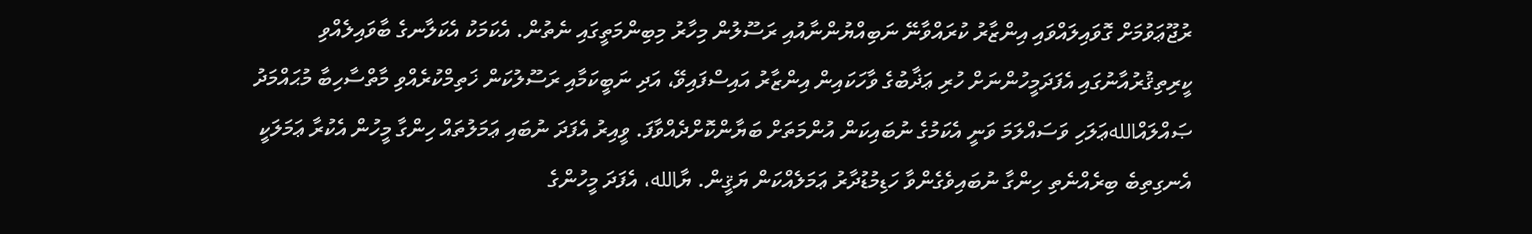ރުޖޫޢަވުމަށް ގޮވައިލައްވައި އިންޒާރު ކުރައްވާނޭ ނަބިއްޔުންނާއުއި ރަސޫލުން މިހާރު މިބިންމަތީގައި ނެތުން. އެކަމަކު އެކަލާނގެ ބާވައިލެއްވި ކީރިތިޤުރުއާނުގައި އެފަދަމީހުންނަށް ހުރި ޢަޛާބުގެ ވާހަކައިން އިންޒާރު އައިސްފައިވޭ، އަދި ނަބީކަމާއި ރަސޫލުކަން ޚަތިމްކުރެއްވި މާތްސާހިބާ މުޙައްމަދު ޞައްލައްاللهޢަލަހި ވަސައްލަމަ ވަނީ އެކަމުގެ ނުބައިކަން އުންމަތަށް ބަޔާންކޮށްދެއްވާފަ. ވީއިރު އެފަދަ ނުބައި ޢަމަލުތައް ހިންގާ މީހުން އެކުރާ ޢަމަލަކީ އެނގިތިބެ ބިރެއްނެތި ހިންގާ ނުބައިވެގެންވާ ހަޑިމުޑުދާރު ޢަމަލެއްކަން ޔަޤީން. ޔާالله، އެފަދަ މީހުންގެ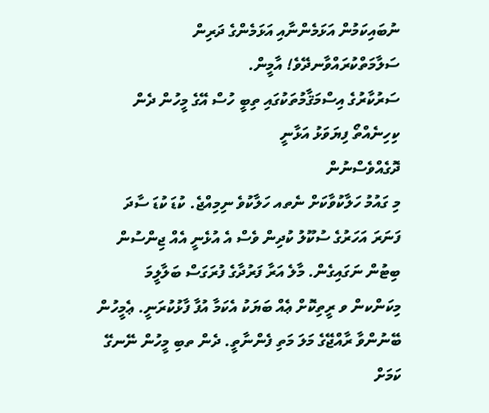ނުބައިކަމުން އަޅަމެންނާއި އަޅަމެންގެ ދަރިން ސަލާމަތްކުރައްވާނދޭވެ! އާމީން.
ސަރުކާރުގެ އިސްމަޤާމުތަކުގައި ތިބީ ހުސް އޭގެ މީހުން ދެން ކިހިނެއްތޯ ފިޔަވަޅު އަޅާނީ
ދޮގެއްވެސްނުން
މި ގައުމު ހަލާކުވާކަށް ނެތއ ހަލާކުވެ ނިމިއްޖެ. ކުޑަ ކުޑަ ސާދަ ފަނަރަ އަހަރުގެ ސުކޫލު ކުދިން ވެސް އެ އުޅެނީ އެއް ޖިންސުން ބިޓުން ނަގައިގެން. މާލެ އަރާ ފަރުދާގެ ފުރަގަސް ބަލާލީމަ މިކަންކން ވ ރީތިކޮށް ޢެއް ބަޔަކު އެކަމާ އުފާ ފާޅުކުރަނީ. ޢެމީހުން ބޭނުންވާ ރާއްޖޭގެ މަލަ މަތި ފެންނާތީ. ދެން ތބި މީހުން ނޭނގޭ ކަމަށް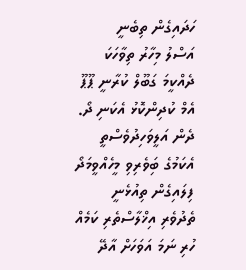ހަދައިގެން ތިބެނީ
އަސްލު މިހާރު ތިވާހަކަ ދެއްކީމަ ގަބޫލް ކުރާނީ ޕޫޕޫ އެމް ކުދިންކޮޅު އެކަނި ދޯ.
ދެން އަލީވަހިދުވެސްތީ އެކަމުގެ ބަިވެރިވި މީހެއްވީމަދޯ ފިލައިގެން ތިއުޅެނީ
ތެދުވެރި އިޚްލާސްތެރި ކަމެއް ހުރި ނަމަ އަވަހަށް އާދޭ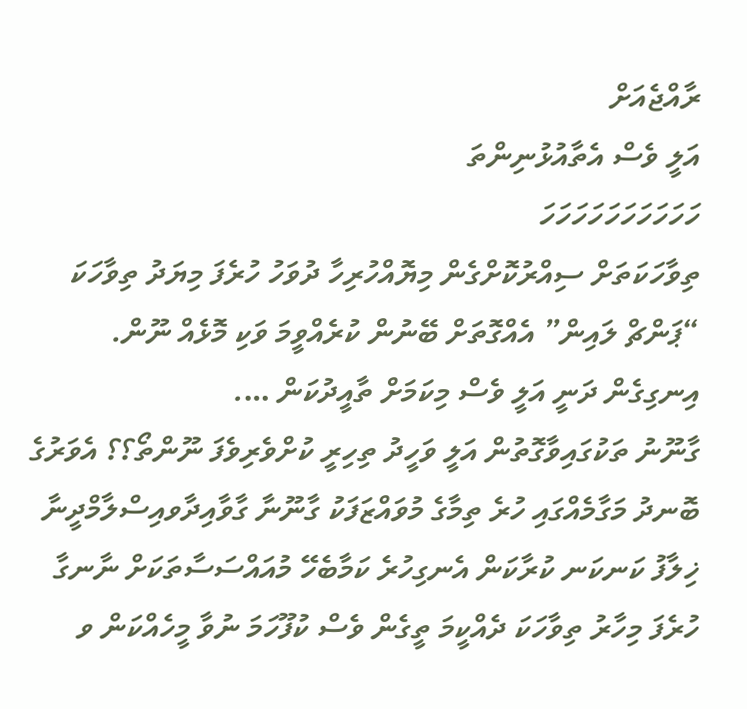ރާއްޖެއަށް
އަލީ ވެސް އެތާއުޅުނިންތަ
ހަހަހަހަހަހަހަހަހަހަ
ތިވާހަކަތަށް ސިއްރުކޮށްގެން މިޔޮއްހުރިހާ ދުވަހު ހުރެފަ މިޔަދު ތިވާހަކަ “ޕަންޗް ލައިން” އެއްގޮތަށް ބޭނުން ކުރެއްވީމަ ވަކި މޮޅެއް ނޫން. އިނގިގެން ދަނީ އަލީ ވެސް މިކަމަށް ތާއީދުކަން ….
ގާނޫނު ތަކުގައިވާގޮތުން އަލީ ވަހީދު ތިހިރީ ކުށްވެރިވެފަ ނޫންތޯ؟؟ އެވަރުގެ ބޮނދު މަގާމެއްގައި ހުރެ ތިމާގެ މުވައްޒަފަކު ގާނޫނާ ގާވާއިދާވއިސްލާމްދީނާ ޚިލާފު ކަނކަނ ކުރާކަން އެނގިހުރެ ކަމާބެހޭ މުއައްސަސާތަކަށް ނާނގާ ހުރެފަ މިހާރު ތިވާހަކަ ދެއްކީމަ ތީގެން ވެސް ކުފޫހަމަ ނުވާ މީހެއްކަން ވ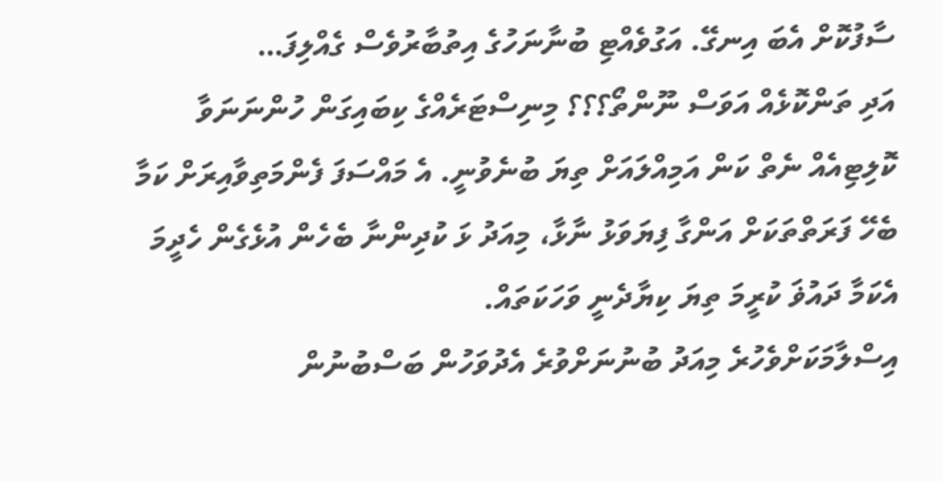ސާފުކޮށް އެބަ އިނގޭ. އަގުވެއްޓި ބުނާނަހުގެ އިތުބާރުވެސް ގެއްލިފަ…
އަދި ތަންކޮޅެއް އަވަސް ނޫންތޯ؟؟؟ މިނިސްޓަރެއްގެ ކިބައިގަން ހުންނަނަވާ ކޮލިޓިއެއް ނެތް ކަން އަމިއްލައަށް ތިޔަ ބުނެވުނީ. އެ މައްސަފަ ފެންމަތިވާއިރަށް ކަމާ ބެހޭ ފަރަތްތަކަށް އަންގާ ފިޔަވަޅު ނާޅާ، މިއަދު ޅަ ކުދިންނާ ބެހެން އުޅެގެން ހެދީމަ އެކަމާ ދައުޥަ ކުރީމަ ތިޔަ ކިޔާދެނީ ވަހަކަތައް.
އިސްލާމަކަށްވެހުރެ މިއަދު ބުނުނަށްވުރެ އެދުވަހުން ބަސްބުނުން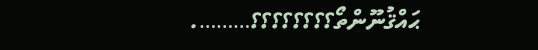ޙައްޤުނޫންތޯ؟؟؟؟؟؟؟؟……….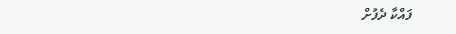ފައްކާ ދެފުށް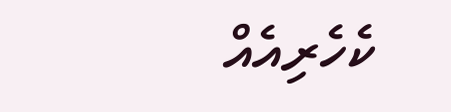ކެހެރިއެއް